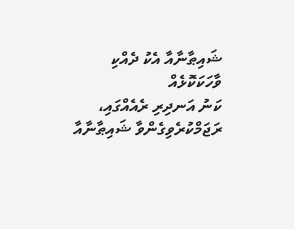ޝައިޠާނާއާ އެކު ދެއްކި ވާހަކަކޮޅެއް
ކަނު އަނދިރި ރެއެއްގައި، ރަޖަމްކުރެވިގެންވާ ޝައިޠާނާއާ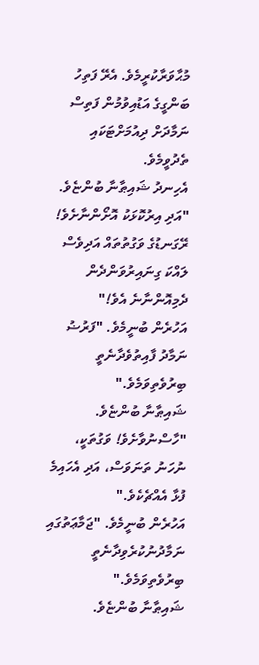މުޙާވަރާކުރީމެވެ. އެރޭ ފަތިހު ބަންގީގެ އަޑުއިވުމުން ފަތިސް ނަމާދަށް ދިއުމަށްޓަކައި ތެދުވީމެވެ.
އެހިނދު ޝައިޠާނާ ބުންޏެވެ. "އަދި އިރުކޮޅަކު އޮށޯންނާށެވެ! ރޭގަނޑުގެ ވަގުތުތައް އަދިވެސް ލައްކަ ގިނައިރުވަންދެން ދެމިއޮންނާނެ އެވެ!"
އަހުރެން ބުނީމެވެ. "ފަރުޟު ނަމާދު ފާއިތުވެދާނެތީ ބިރުވެތިވަމެވެ."
ޝައިޠާނާ ބުންޏެވެ. "ހާސްނުވާށެވެ! ވަގުތަކީ، ނުހަނު ތަނަވަސް، އަދި އެހައިމެ ފުޅާ އެއްޗެކެވެ."
އަހުރެން ބުނީމެވެ. "ޖަމާޢަތުގައި ނަމާދުނުކުރެވިދާނެތީ ބިރުވެތިވަމެވެ."
ޝައިޠާނާ ބުންޏެވެ.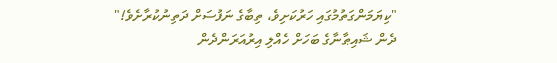"ކިޔަމަންގަތުމުގައި ހަރުކަށިވެ، ތިބާގެ ނަފުސަށް ދަތިނުކުރާށެވެ!"
ދެން ޝައިޠާނާގެ ބަހަށް ހެއްލި އިރުއަރަންދެން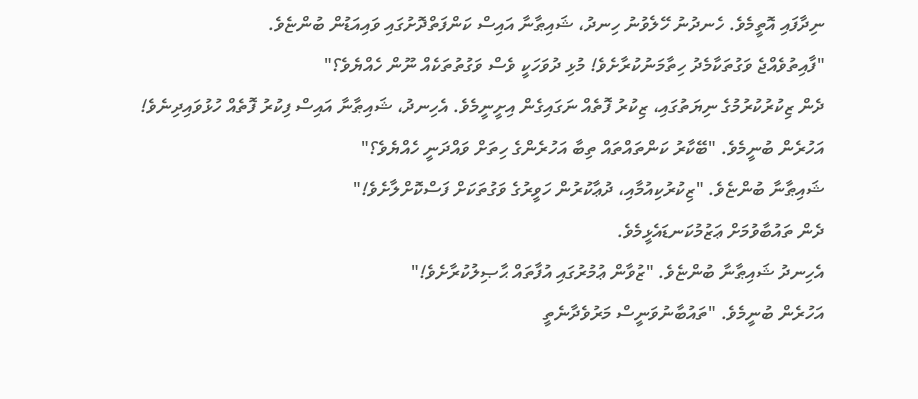ނިދާފައި އޮތީމެވެ. ހެނދުނު ހޭލެވުނު ހިނދު، ޝައިޠާނާ އައިސް ކަންފަތްދޮށުގައި ވައިއަޑުން ބުންޏެވެ.
"ފާއިތުވެއްޖެ ވަގުތަކާމެދު ހިތާމަނުކުރާށެވެ! މުޅި ދުވަހަކީ ވެސް ވަގުތުތަކެއް ނޫން ހެއްޔެވެ؟"
ދެން ޒިކުރުކުރުމުގެ ނިޔަތުގައި، ޒިކުރު ފޮތެއް ނަގައިގެން އިށީނީމެވެ. އެހިނދު، ޝައިޠާނާ އައިސް ފިކުރު ފޮތެއް ހުޅުވައިދިނެވެ!
އަހުރެން ބުނީމެވެ. "ބޭކާރު ކަންތައްތައް ތިބާ އަހުރެންގެ ހިތަށް ވައްދަނީ ހެއްޔެވެ؟"
ޝައިޠާނާ ބުންޏެވެ. "ޒިކުރުކިއުމާއި، ދުޢާކުރުން ހަވީރުގެ ވަގުތަކަށް ފަސްކޮށްލާށެވެ!"
ދެން ތައުބާވުމަށް ޢަޒުމުކަނޑައެޅީމެވެ.
އެހިނދު ޝައިޠާނާ ބުންޏެވެ. "ޒުވާން ޢުމުރުގައި އުފާތައް ޙާޞިލުކުރާށެވެ!"
އަހުރެން ބުނީމެވެ. "ތައުބާނުވަނީސް މަރުވެދާނެތީ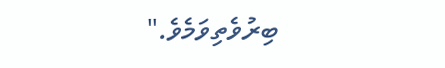ބިރުވެތިވަމެވެ."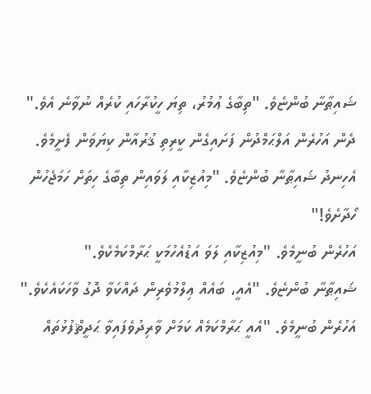ޝައިޠާނާ ބުންޏެވެ. "ތިބާގެ ޢުމުރު، ތިޔަ ހީކުރާހައި ކުރެއް ނުވާނެ އެވެ."
ދެން އަހުރެން އަލްޙަމްދުން ފަށައިގެން ކީރިތި ޤުރުއާން ކިޔަވަން ފެށީމެވެ.
އެހިނދު ޝައިޠާނާ ބުންޏެވެ. "މިއުޒިކާއި ލަވައިން ތިބާގެ ހިތަށް ހަމަޖެހުން ހޯދާށެވެ!"
އަހުރެން ބުނީމެވެ. "މިއުޒިކާއި ލަވަ އަޑުއެހުމަކީ ޙަރާމްކަމެކެވެ."
ޝައިޠާނާ ބުންޏެވެ. "އެއީ، ބައެއް ޢިލްމުވެރިން ދައްކަވާ ދޮގު ވާހަކައެކެވެ."
އަހުރެން ބުނީމެވެ. "އެއީ ޙަރާމްކަމެއް ކަމަށް ވާރިދުވެފައިވާ ޙަދީޘްފުޅުތައް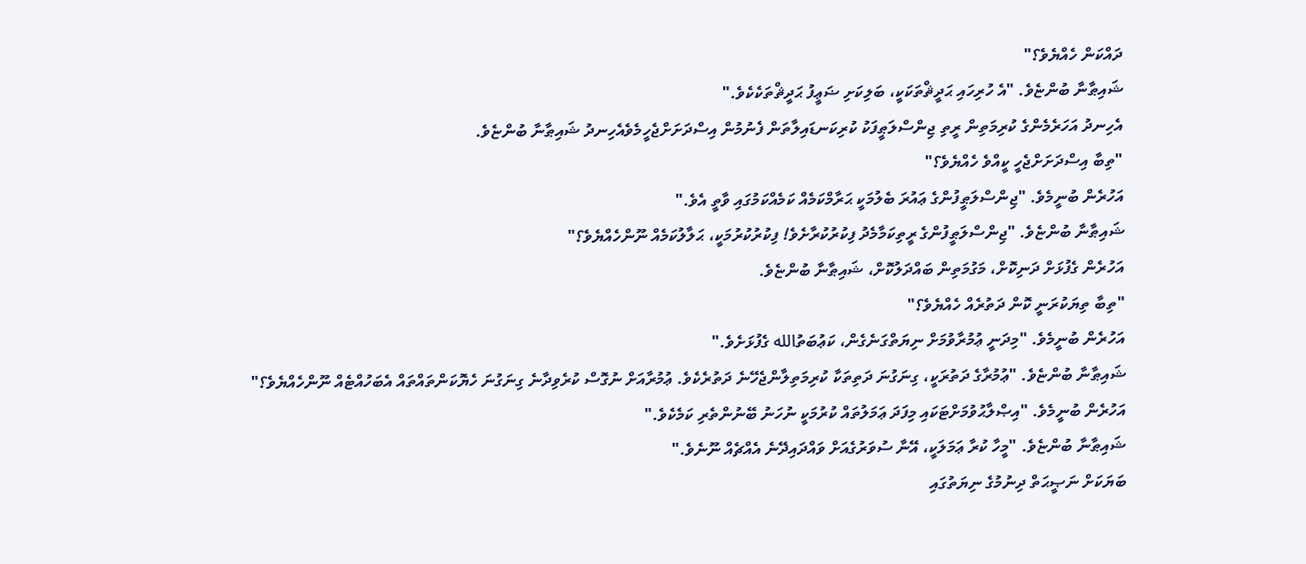ދައްކަން ހެއްޔެވެ؟"
ޝައިޠާނާ ބުންޏެވެ. "އެ ހުރިހައި ޙަދީޘްތަކަކީ، ބަލިކަށި ޟަޢީފު ޙަދީޘްތަކެކެވެ."
އެހިނދު އަހަރެމެންގެ ކުރިމަތިން ރީތި ޖިންސްލަޠީފަކު ކުރިކަނޑައިލާތަން ފެނުމުން އިސްދަށަށްޖެހީމެވެއެހިނދު ޝައިޠާނާ ބުންޏެވެ.
"ތިބާ އިސްދަށަށްޖެހީ ކީއްވެ ހެއްޔެވެ؟"
އަހުރެން ބުނީމެވެ. "ޖިންސްލަޠީފުންގެ ޢައުރަ ބެލުމަކީ ޙަރާމްކަމެއް ކަމެއްކަމުގައި ވާތީ އެވެ."
ޝައިޠާނާ ބުންޏެވެ. "ޖިންސްލަޠީފުންގެ ރީތިކަމާމެދު ފިކުރުކުރާށެވެ! ފިކުރުކުރުމަކީ، ޙަލާލުކަމެއް ނޫންހެއްޔެވެ؟"
އަހުރެން ގެފުޅަށް ދަނިކޮށް، މަގުމަތިން ބައްދަލުކޮށް، ޝައިޠާނާ ބުންޏެވެ.
"ތިބާ ތިޔަކުރަނީ ކޮން ދަތުރެއް ހެއްޔެވެ؟"
އަހުރެން ބުނީމެވެ. "މިދަނީ ޢުމުރާވުމަށް ނިޔަތްގަނެގެން، ކަޢުބަތުالله ގެފުޅަށެވެ."
ޝައިޠާނާ ބުންޏެވެ. "ޢުމުރާގެ ދަތުރަކީ، ގިނަގުނަ ދަތިތަކާ ކުރިމަތިލާންޖެހޭނެ ދަތުރެކެވެ. ޢުމުރާއަށް ނުގޮސް ކުރެވިދާނެ ގިނަގުނަ ހެޔޮކަންތައްތައް އެބަހުއްޓެއް ނޫންހެއްޔެވެ؟"
އަހުރެން ބުނީމެވެ. "އިޞްލާޙުވުމަށްޓަކައި މިފަދަ ޢަމަލުތައް ކުރުމަކީ ނުހަނު ބޭނުންތެރި ކަމެކެވެ."
ޝައިޠާނާ ބުންޏެވެ. "މީހާ ކުރާ ޢަމަލަކީ، އޭނާ ސުވަރުގެއަށް ވައްދައިދޭނެ އެއްޗެއް ނޫނެވެ."
ބަޔަކަށް ނަޞީޙަތް ދިނުމުގެ ނިޔަތުގައި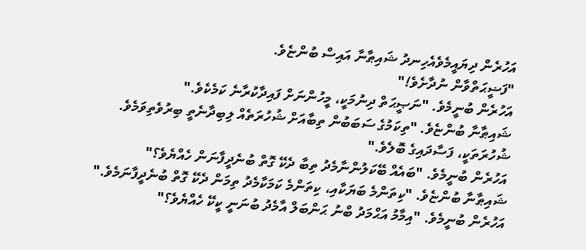އަހުރެން ދިޔައީމެވެއެހިނދު ޝައިޠާނާ އައިސް ބުންޏެވެ.
"ފަޟީޙަތްވާން ނުދާށެވެ!"
އަހުރެން ބުނީމެވެ. "ނަޞީޙަތް ދިނުމަކީ، މީހުންނަށް ފައިދާކުރާނެ ކަމެކެވެ."
ޝައިޠާނާ ބުންޏެވެ. "ތިކަމުގެ ސަބަބުން ތިބާއަށް ޝުހުރަތެއް ލިބިދާނެތީ ބިރުވެތިވަމެވެ. ޝުހުރަތަކީ، ފަސާދައިގެ ބޮލެވެ."
އަހުރެން ބުނީމެވެ. "ބައެއް ބޭކަލުންނާމެދު ތިބާ ދެކޭ ގޮތް ބުނެދީފާނަން ހެއްޔެވެ؟"
ޝައިޠާނާ ބުންޏެވެ. "ކިތަންމެ ބަޔަކާއި، ކިތަންމެ ކަމަކާމެދު ތިމަން ދެކޭ ގޮތް ބުނެދީފާނަމެވެ."
އަހުރެން ބުނީމެވެ. "އިމާމު އަޙްމަދު ބްނު ޙަންބަލް އާމެދު ބުނަނީ ކީކޭ ހެއްޔެވެ؟"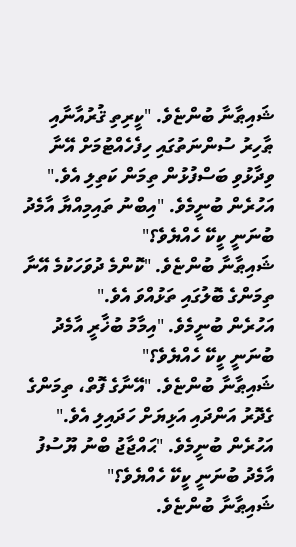ޝައިޠާނާ ބުންޏެވެ. "ކީރިތި ޤުރުއާނާއި ޠާހިރު ސުންނަތުގައި ހިފެހެއްޓުމަށް އޭނާ ވިދާޅުވި ބަސްފުޅުން ތިމަން ކަތިލި އެވެ."
އަހުރެން ބުނީމެވެ. "އިބްނު ތައިމިއްޔާ އާމެދު ބުނަނީ ކީކޭ ހެއްޔެވެ؟"
ޝައިޠާނާ ބުންޏެވެ. "ކޮންމެ ދުވަހަކުމެ އޭނާ ތިމަންގެ ބޮލުގައި ތަޅުއްވަ އެވެ."
އަހުރެން ބުނީމެވެ. "އިމާމު ބުޚާރީ އާމެދު ބުނަނީ ކީކޭ ހެއްޔެވެ؟"
ޝައިޠާނާ ބުންޏެވެ. "އޭނާގެ ފޮތް، ތިމަންގެ ގެދޮރު އަންދައި އަޅިޔަށް ހަދައިލި އެވެ."
އަހުރެން ބުނީމެވެ. "ޙައްޖާޖު ބްނު ޔޫސުފު އާމެދު ބުނަނީ ކީކޭ ހެއްޔެވެ؟"
ޝައިޠާނާ ބުންޏެވެ.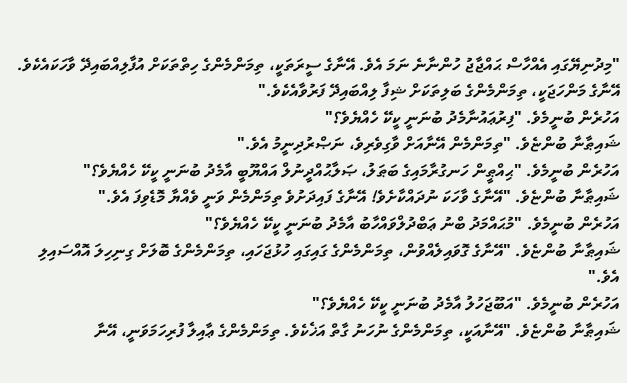"މިދުނިޔޭގައި އެއްހާސް ޙައްޖާޖު ހުންނާނެ ނަމަ އެވެ. އޭނާގެ ސީރަތަކީ، ތިމަންމެންގެ ހިތްތަކަށް އުފާލިއްބައިދޭ ވާހަކައެކެވެ. އޭނާގެ މަންހަޖަކީ، ތިމަންމެންގެ ބަލިތަކަށް ޝިފާ ލިއްބައިދޭ ފަރުވާއެކެވެ."
އަހުރެން ބުނީމެވެ. "ފިރުޢައުނާމެދު ބުނަނީ ކީކޭ ހެއްޔެވެ؟"
ޝައިޠާނާ ބުންޏެވެ. "ތިމަންމެން އޭނާއަށް ވާގިވެރިވެ، ނަޞްރުދިނީމު އެވެ."
އަހުރެން ބުނީމެވެ. "ޙިއްޠީން ހަނގުރާމައިގެ ބަޠަލު، ޞަލާޙުއްދީނުލް އައްޔޫބީ އާމެދު ބުނަނީ ކީކޭ ހެއްޔެވެ؟"
ޝައިޠާނާ ބުންޏެވެ. "އޭނާގެ ވާހަކަ ނުދައްކާށެވެ! އޭނާގެ ފައިދަށުވެ ތިމަންމެން ވަނީ ވެއްޔާ މޮޑެވިފަ އެވެ."
އަހުރެން ބުނީމެވެ. "މުޙައްމަދު ބްނު ޢަބްދުލްވައްހާބު އާމެދު ބުނަނީ ކީކޭ ހެއްޔެވެ؟"
ޝައިޠާނާ ބުންޏެވެ. "އޭނާގެ ގޮވައިލެއްވުން، ތިމަންމެންގެ ގައިގައި ހުޅުޖަހައި، ތިމަންމެންގެ ބޮލަށް ގިނިހިލަ އޮއްސައިލި އެވެ."
އަހުރެން ބުނީމެވެ. "އަބޫޖަހުލު އާމެދު ބުނަނީ ކީކޭ ހެއްޔެވެ؟"
ޝައިޠާނާ ބުންޏެވެ. "އޭނާއަކީ، ތިމަންމެންގެ ނުހަނު ގާތް އަޚެކެވެ. ތިމަންމެންގެ ޢާއިލާ ފުރިހަމަވަނީ، އޭނާ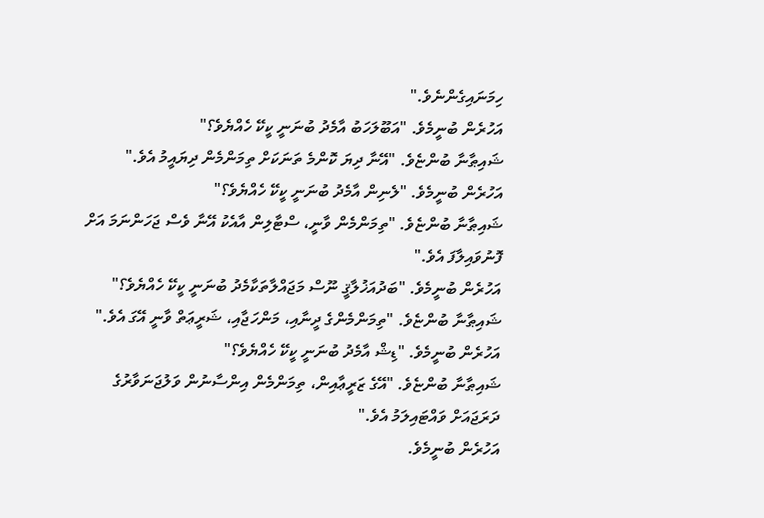ހިމަނައިގެންނެވެ."
އަހުރެން ބުނީމެވެ. "އަބޫލަހަބު އާމެދު ބުނަނީ ކީކޭ ހެއްޔެވެ؟"
ޝައިޠާނާ ބުންޏެވެ. "އޭނާ ދިޔަ ކޮންމެ ތަނަކަށް ތިމަންމެން ދިޔައީމު އެވެ."
އަހުރެން ބުނީމެވެ. "ލެނިން އާމެދު ބުނަނީ ކީކޭ ހެއްޔެވެ؟"
ޝައިޠާނާ ބުންޏެވެ. "ތިމަންމެން ވާނީ، ސްޓާލިން އާއެކު އޭނާ ވެސް ޖަހަންނަމަ އަށް ފޮނުވައިލާފަ އެވެ."
އަހުރެން ބުނީމެވެ. "ބަދުއަޚުލާޤީ ނޫސް މަޖައްލާތަކާމެދު ބުނަނީ ކީކޭ ހެއްޔެވެ؟"
ޝައިޠާނާ ބުންޏެވެ. "ތިމަންމެންގެ ދީނާއި، މަންހަޖާއި، ޝަރީޢަތް ވާނީ އޭގަ އެވެ."
އަހުރެން ބުނީމެވެ. "ޑިޝް އާމެދު ބުނަނީ ކީކޭ ހެއްޔެވެ؟"
ޝައިޠާނާ ބުންޏެވެ. "އޭގެ ޒަރީޢާއިން، ތިމަންމެން އިންސާނުން ވަލުޖަނަވާރުގެ ދަރަޖައަށް ވައްޓައިލަމު އެވެ."
އަހުރެން ބުނީމެވެ.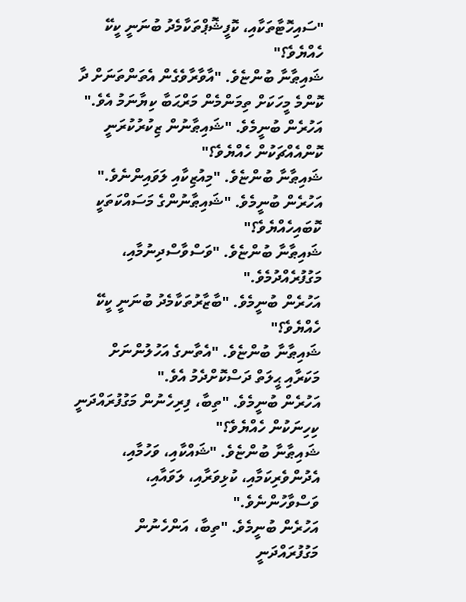"ސައިހޮޓާތަކާއި، ކޮފީޝޮޕްތަކާމެދު ބުނަނީ ކީކޭ ހެއްޔެވެ؟"
ޝައިޠާނާ ބުންޏެވެ. "އާވާރާވެގެން އެތަންތަނަށް ދާ ކޮންމެ މީހަކަށް ތިމަންމެން މަރްޙަބާ ކިޔާނަމު އެވެ."
އަހުރެން ބުނީމެވެ. "ޝައިޠާނުން ޒިކުރުކުރަނީ ކޮންއެއްޗަކުން ހެއްޔެވެ؟"
ޝައިޠާނާ ބުންޏެވެ. "މިއުޒިކާއި ލަވައިންނެވެ."
އަހުރެން ބުނީމެވެ. "ޝައިޠާނުންގެ މަސައްކަތަކީ ކޮބައިހެއްޔެވެ؟"
ޝައިޠާނާ ބުންޏެވެ. "ވަސްވާސްދިނުމާއި، މަގުފުރެއްދުމެވެ."
އަހުރެން ބުނީމެވެ. "ބާޒާރުތަކާމެދު ބުނަނީ ކީކޭ ހެއްޔެވެ؟"
ޝައިޠާނާ ބުންޏެވެ. "އެތާނގެ އަހުލުންނަށް މަކަރާއި ޙީލަތް ދަސްކޮށްދެމު އެވެ."
އަހުރެން ބުނީމެވެ. "ތިބާ، ފިރިހެނުން މަގުފުރައްދަނީ ކިހިނަކުން ހެއްޔެވެ؟"
ޝައިޠާނާ ބުންޏެވެ. "ޝައްކާއި، ވަހުމާއި، އެދުންވެރިކަމާއި، ކުޅިވަރާއި، ލަވައާއި، ވަސްވާހުންނެވެ."
އަހުރެން ބުނީމެވެ. "ތިބާ، އަންހެނުން މަގުފުރައްދަނީ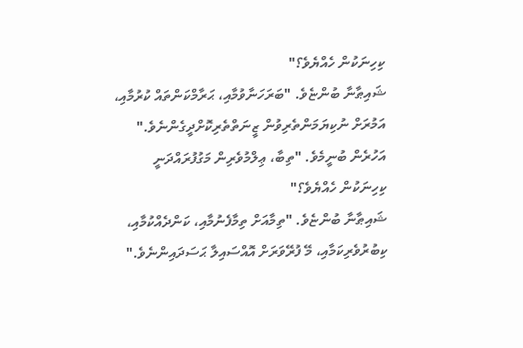ކިހިނަކުން ހެއްޔެވެ؟"
ޝައިޠާނާ ބުންޏެވެ. "ބަރަހަނާވުމާއި، ޙަރާމްކަންތައް ކުރުމާއި، އަމުރަށް ނުކިޔަމަންތެރިވުން ޒީނަތްތެރިކޮށްދީގެންނެވެ."
އަހުރެން ބުނީމެވެ. "ތިބާ، ޢިލްމުވެރިން މަގުފުރައްދަނީ ކިހިނަކުން ހެއްޔެވެ؟"
ޝައިޠާނާ ބުންޏެވެ. "ތިމާއަށް ތިމާފެނުމާއި، ކަންދެއްކުމާއި، ކިބުރުވެރިކަމާއި، މޭ ފުރޭވަރަށް އޮއްސައިލާ ޙަސަދައިންނެވެ."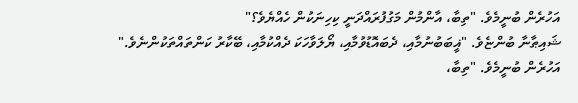އަހުރެން ބުނީމެވެ. "ތިބާ، އާންމުން މަގުފުރައްދަނީ ކިހިނަކުން ހެއްޔެވެ؟"
ޝައިޠާނާ ބުންޏެވެ. "ޣީބަބުނުމާއި، ދެބައޮޑުވުމާއި، ޔޯލަވާހަކަ ދެއްކުމާއި، ބޭކާރު ކަންތައްތަކުންނެވެ."
އަހުރެން ބުނީމެވެ. "ތިބާ،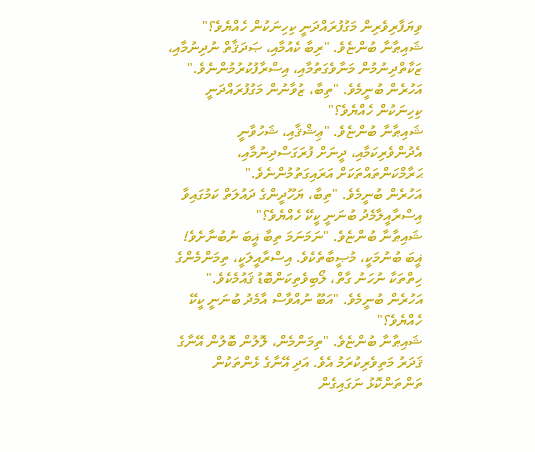ވިޔަފާރިވެރިން މަގުފުރައްދަނީ ކިހިނަކުން ހެއްޔެވެ؟"
ޝައިޠާނާ ބުންޏެވެ. "ރިބާ ކެއުމާއި، ޞަދަޤާތް ނުދިނުމާއި، ޒަކާތްދިނުމުން މަނާވެގަތުމާއި، އިސްރާފުކުރުމުންނެވެ."
އަހުރެން ބުނީމެވެ. "ތިބާ، ޒުވާނުން މަގުފުރައްދަނީ ކިހިނަކުން ހެއްޔެވެ؟"
ޝައިޠާނާ ބުންޏެވެ. "ޢިޝްޤާއި، ޝަހުވާނީ އެދުންވެރިކަމާއި، ދީނަށް ފުރަގަސްދިނުމާއި، ޙަރާމްކަންތައްތަކަށް އަރައިގަތުމުންނެވެ."
އަހުރެން ބުނީމެވެ. "ތިބާ، ޔަހޫދީންގެ ދައުލަތް ކަމުގައިވާ އިސްރާއީލާމެދު ބުނަނީ ކީކޭ ހެއްޔެވެ؟"
ޝައިޠާނާ ބުންޏެވެ. "ނަމަނަމަ ތިބާ ޣީބަ ނުބުނާށެވެ! ޣީބަ ބުނުމަކީ، މުޞީބާތެކެވެ. އިސްރާއީލަކީ، ތިމަންމެންގެ ހިތްތަކާ ނުހަނު ގާތް، ލޯބިވެތިކަންބޮޑު ޤައުމެކެވެ."
އަހުރެން ބުނީމެވެ. "އަބޫ ނުއްވާސް އާމެދު ބުނަނީ ކީކޭ ހެއްޔެވެ؟"
ޝައިޠާނާ ބުންޏެވެ. "ތިމަންމެން، ލޮލުން ބޮލުން އޭނާގެ ޤަދަރު މަތިވެރިކުރަމު އެވެ. އަދި އޭނާގެ ޅެންތަކުން ތަންތަންކޮޅު ނަގައިގެން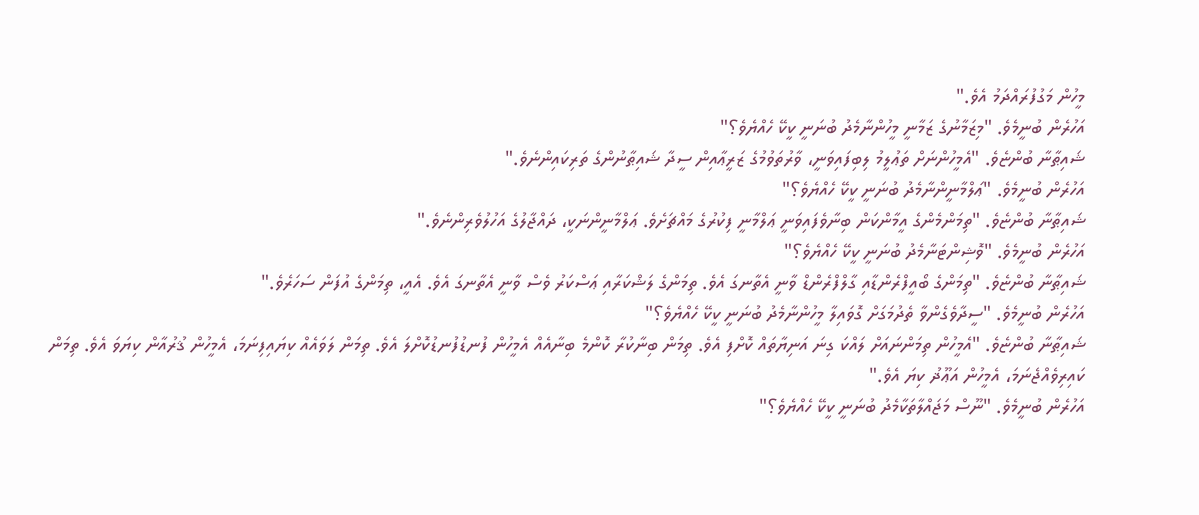މީހުން މަގުފުރައްދަމު އެވެ."
އަހުރެން ބުނީމެވެ. "މިޒަމާނުގެ ޒަމާނީ މީހުންނާމެދު ބުނަނީ ކީކޭ ހެއްޔެވެ؟"
ޝައިޠާނާ ބުންޏެވެ. "އެމީހުންނަށް ތަޢުލީމު ލިބިފައިވަނީ، ވާރުތަވުމުގެ ޒަރީޢާއިން ސީދާ ޝައިޠާނުންގެ ތަރިކައިންނެވެ."
އަހުރެން ބުނީމެވެ. "ޢަލްމާނީންނާމެދު ބުނަނީ ކީކޭ ހެއްޔެވެ؟"
ޝައިޠާނާ ބުންޏެވެ. "ތިމަންމެންގެ އީމާންކަން ބިނާވެފައިވަނީ ޢަލްމާނީ ފިކުރުގެ މައްޗަށެވެ. ޢަލްމާނީންނަކީ، ދައްޖާލުގެ އަހުލުވެރިންނެވެ."
އަހުރެން ބުނީމެވެ. "ވޮޝިންޓަނާމެދު ބުނަނީ ކީކޭ ހެއްޔެވެ؟"
ޝައިޠާނާ ބުންޏެވެ. "ތިމަންގެ ބޯއީފްރެންޑާއި ގާލްފްރެންޑް ވާނީ އެތާނގަ އެވެ. ތިމަންގެ ލަޝްކަރާއި ޢަސްކަރު ވެސް ވާނީ އެތާނގަ އެވެ. އެއީ، ތިމަންގެ އުފަން ސަހަރެވެ."
އަހުރެން ބުނީމެވެ. "ސީދާވެގެންވާ ތެދުމަގަށް ގޮވައިލާ މީހުންނާމެދު ބުނަނީ ކީކޭ ހެއްޔެވެ؟"
ޝައިޠާނާ ބުންޏެވެ. "އެމީހުން ތިމަންނައަށް ލައްކަ ގިނަ އަނިޔާތައް ކޮށްފި އެވެ. ތިމަން ބިނާކުރާ ކޮންމެ ބިނާއެއް އެމީހުން ފުނޑުފުނޑުކޮށްލަ އެވެ. ތިމަން ލަވައެއް ކިޔައިފިނަމަ، އެމީހުން ޤުރުއާން ކިޔަވަ އެވެ. ތިމަން ކައިރިވެއްޖެނަމަ، އެމީހުން އަޢޫޛު ކިޔަ އެވެ."
އަހުރެން ބުނީމެވެ. "ނޫސް މަޖައްލާތަކާމެދު ބުނަނީ ކީކޭ ހެއްޔެވެ؟"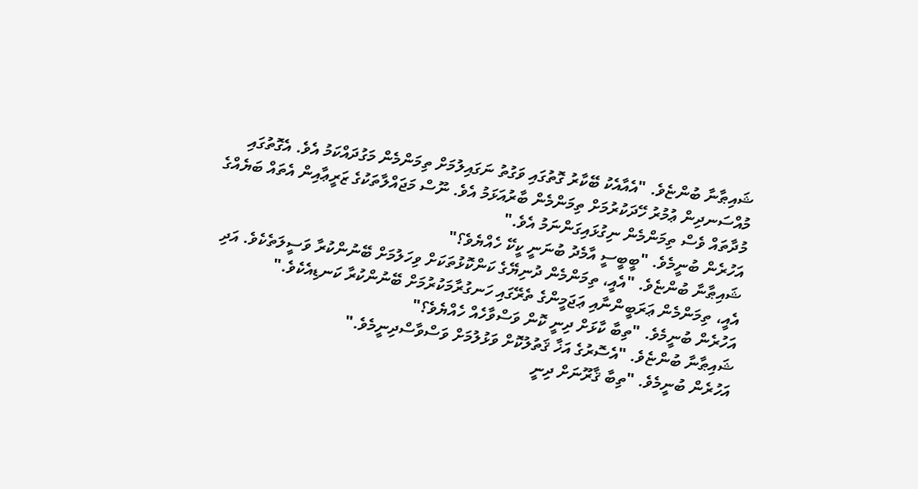ޝައިޠާނާ ބުންޏެވެ. "އެއާއެކު ބޭކާރު ގޮތުގައި ވަގުތު ނަގައިލުމަށް ތިމަންމެން މަގުދައްކަމު އެވެ. އެގޮތުގައި މުއްސަނދިން ޢުމުރު ހޭދަކުރުމަށް ތިމަންމެން ބާރުއަޅަމު އެވެ. ނޫސް މަޖައްލާތަކުގެ ޒަރީޢާއިން އެތައް ބަޔެއްގެ މުދާތައް ވެސް ތިމަންމެން ނިގުޅައިގަންނަމު އެވެ."
އަހުރެން ބުނީމެވެ. "ބީބީސީ އާމެދު ބުނަނީ ކީކޭ ހެއްޔެވެ؟"
ޝައިޠާނާ ބުންޏެވެ. "އެއީ، ތިމަންމެން ދުނިޔޭގެ ކަންކޮޅުތަކަށް ވިހަލުމަށް ބޭނުންކުރާ ވަސީލަތެކެވެ. އަދި އެއީ، ތިމަންމެން ޢަރަބީންނާއި ޢަޖަމީންގެ ތެރޭގައި ހަނގުރާމަކުރުމަށް ބޭނުންކުރާ ކަނޑިއެކެވެ."
އަހުރެން ބުނީމެވެ. "ތިބާ ކާޅަށް ދިނީ ކޮން ވަސްވާހެއް ހެއްޔެވެ؟"
ޝައިޠާނާ ބުންޏެވެ. "އެސޮރުގެ އަޚާ ޤަތުލުކޮށް ވަޅުލުމަށް ވަސްވާސްދިނީމެވެ."
އަހުރެން ބުނީމެވެ. "ތިބާ ޤާރޫނަށް ދިނީ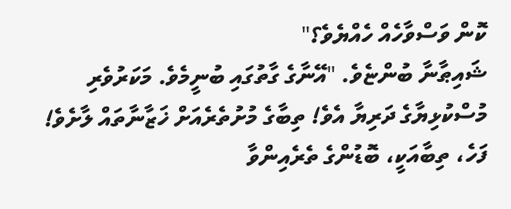ކޮން ވަސްވާހެއް ހެއްޔެވެ؟"
ޝައިޠާނާ ބުންޏެވެ. "އޭނާގެ ގާތުގައި ބުނީމެވެ. މަކަރުވެރި މުސްކުޅިޔާގެ ދަރިޔާ އެވެ! ތިބާގެ މުށުތެރެއަށް ޚަޒާނާތައް ލާށެވެ! ފަހެ، ތިބާއަކީ، ބޮޑުންގެ ތެރެއިންވާ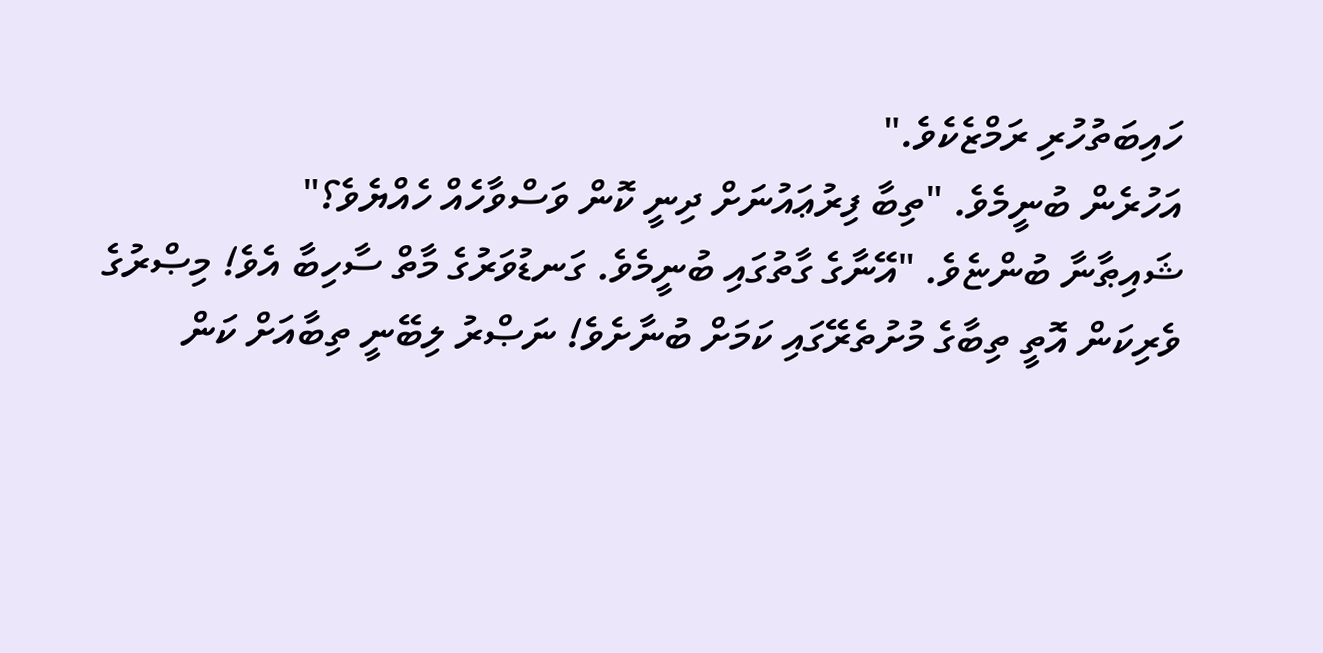ހައިބަތުހުރި ރަމްޒެކެވެ."
އަހުރެން ބުނީމެވެ. "ތިބާ ފިރުޢައުނަށް ދިނީ ކޮން ވަސްވާހެއް ހެއްޔެވެ؟"
ޝައިޠާނާ ބުންޏެވެ. "އޭނާގެ ގާތުގައި ބުނީމެވެ. ގަނޑުވަރުގެ މާތް ސާހިބާ އެވެ! މިޞްރުގެ ވެރިކަން އޮތީ ތިބާގެ މުށުތެރޭގައި ކަމަށް ބުނާށެވެ! ނަޞްރު ލިބޭނީ ތިބާއަށް ކަން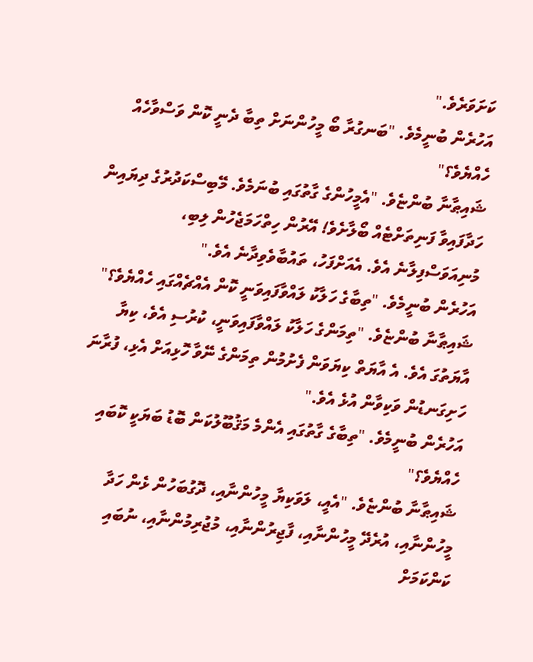ކަށަވަރެވެ."
އަހުރެން ބުނީމެވެ. "ބަނގުރާ ބޯ މީހުންނަށް ތިބާ ދެނީ ކޮން ވަސްވާހެއް ހެއްޔެވެ؟"
ޝައިޠާނާ ބުންޏެވެ. "އެމީހުންގެ ގާތުގައި ބުނަމެވެ. މޭބިސްކަދުރުގެ ދިޔައިން ހަދާފައިވާ ފަނިތަށްޓެއް ބޯލާށެވެ! އޭރުން ހިތްހަމަޖެހުން ލިބި، މުނިއަވަސްފިލާނެ އެވެ. އެއަށްފަހު، ތައުބާވެވިދާނެ އެވެ."
އަހުރެން ބުނީމެވެ. "ތިބާގެ ހަލާކު ލައްވާފައިވަނީ ކޮން އެއްޗެއްގައި ހެއްޔެވެ؟"
ޝައިޠާނާ ބުންޏެވެ. "ތިމަންގެ ހަލާކު ލައްވާފައިވަނީ، ކުރުސި އެވެ، ކިޔާ އާޔަތުގަ އެވެ. އެ އާޔަތް ކިޔަވަން ފެށުމުން ތިމަންގެ ނޭވާ ހޮޅިއަށް އެޅި، ފުރާނަ ހަށިގަނޑުން ވަކިވާން އުޅެ އެވެ."
އަހުރެން ބުނީމެވެ. "ތިބާގެ ގާތުގައި އެންމެ މަޤުބޫލުކަން ބޮޑު ބަޔަކީ ކޮބައި ހެއްޔެވެ؟"
ޝައިޠާނާ ބުންޏެވެ. "އެއީ، ލަވަކިޔާ މީހުންނާއި، ދޮގުބަހުން ޅެން ހަދާ މީހުންނާއި، އުރެދޭ މީހުންނާއި، ފާޖިރުންނާއި، މުޖުރިމުންނާއި، ނުބައި ކަންކަމަށް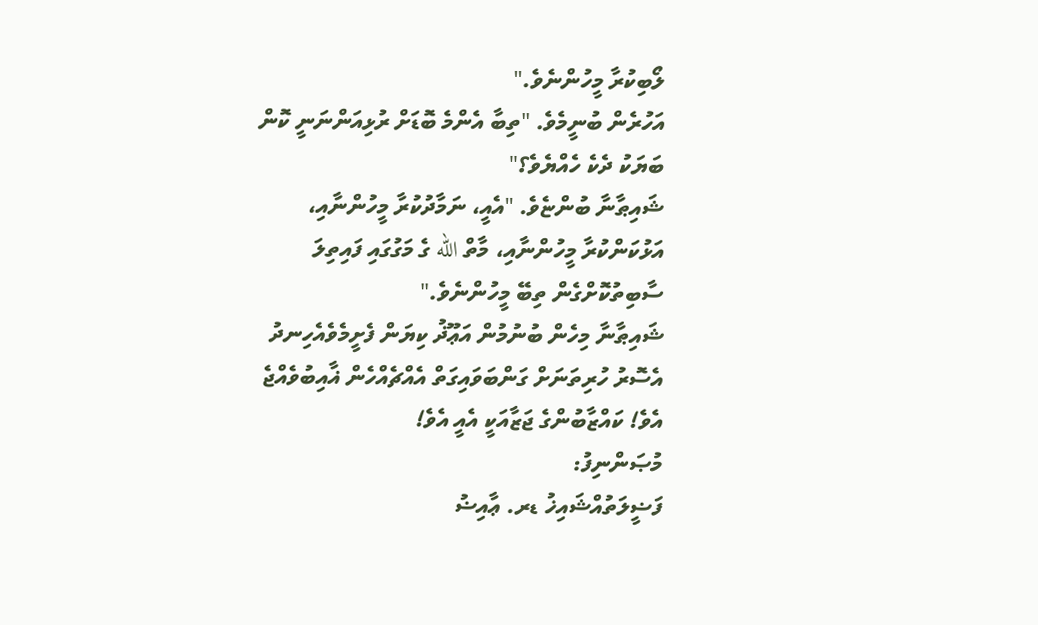ލޯބިކުރާ މީހުންނެވެ."
އަހުރެން ބުނީމެވެ. "ތިބާ އެންމެ ބޮޑަށް ރުޅިއަންނަނީ ކޮން ބަޔަކު ދެކެ ހެއްޔެވެ؟"
ޝައިޠާނާ ބުންޏެވެ. "އެއީ، ނަމާދުކުރާ މީހުންނާއި، އަޅުކަންކުރާ މީހުންނާއި، މާތް الله ގެ މަގުގައި ފައިތިލަ ސާބިތުކޮށްގެން ތިބޭ މީހުންނެވެ."
ޝައިޠާނާ މިހެން ބުނުމުން އަޢޫޛު ކިޔަން ފެށީމެވެއެހިނދު އެސޮރު ހުރިތަނަށް ގަންބަވައިގަތް އެއްޗެއްހެން ޣާއިބުވެއްޖެ އެވެ! ކައްޒާބުންގެ ޖަޒާއަކީ އެއީ އެވެ!
މުޞަންނިފު:
ފަޟީލަތުއްޝައިޚު ޑރ. ޢާއިޟު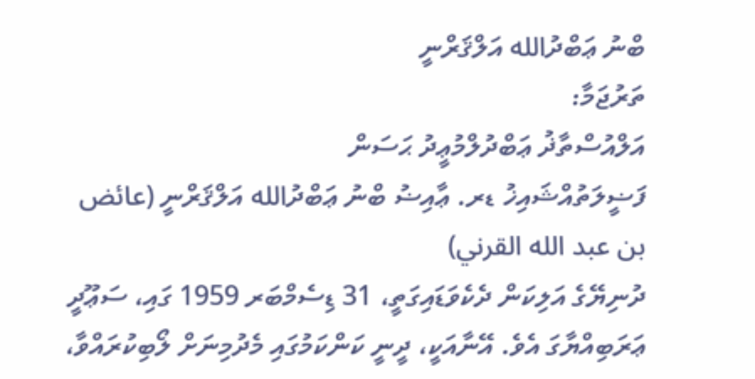ބްނު ޢަބްދުالله އަލްޤަރްނީ
ތަރުޖަމާ:
އަލްއުސްތާޛު ޢަބްދުލްމުޢީދު ޙަސަން
ފަޟީލަތުއްޝައިޚު ޑރ. ޢާއިޟު ބްނު ޢަބްދުالله އަލްޤަރްނީ (عائض بن عبد الله القرني)
ދުނިޔޭގެ އަލިކަން ދެކެވަޑައިގަތީ، 31 ޑިސެމްބަރ 1959 ގައި، ސަޢޫދީ ޢަރަބިއްޔާގަ އެވެ. އޭނާއަކީ، ދީނީ ކަންކަމުގައި މެދުމިނަށް ލޯބިކުރައްވާ،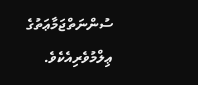ސުންނަތްޖަމާޢަތުގެ ޢިލްމުވެރިއެކެވެ.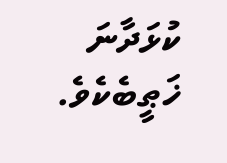ކުޅަދާނަ ޚަޠީބެކެވެ.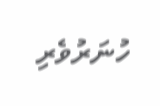ހުނަރުވެރި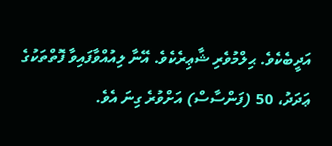އަދީބެކެވެ. ޙިލްމުވެރި ޝާޢިރެކެވެ. އޭނާ ލިއުއްވާފައިވާ ފޮތްތަކުގެ ޢަދަދު، 50 (ފަންސާސް) އަށްވުރެ ގިނަ އެވެ.